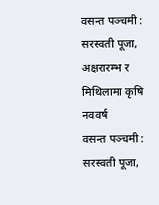वसन्त पञ्चमी : सरस्वती पूजा, अक्षरारम्भ र मिथिलामा कृषि नववर्ष
वसन्त पञ्चमी : सरस्वती पूजा,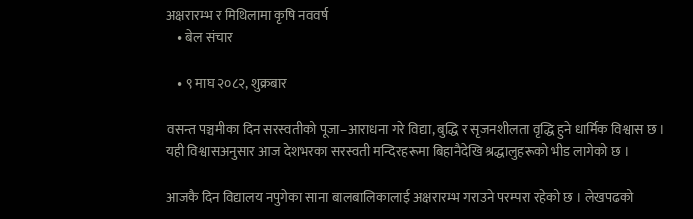अक्षरारम्भ र मिथिलामा कृषि नववर्ष
    • बेल संचार

    • ९ माघ २०८२, शुक्रबार

वसन्त पञ्चमीका दिन सरस्वतीको पूजा–आराधना गरे विद्या, बुद्धि र सृजनशीलता वृद्धि हुने धार्मिक विश्वास छ । यही विश्वासअनुसार आज देशभरका सरस्वती मन्दिरहरूमा बिहानैदेखि श्रद्धालुहरूको भीड लागेको छ ।

आजकै दिन विद्यालय नपुगेका साना बालबालिकालाई अक्षरारम्भ गराउने परम्परा रहेको छ । लेखपढको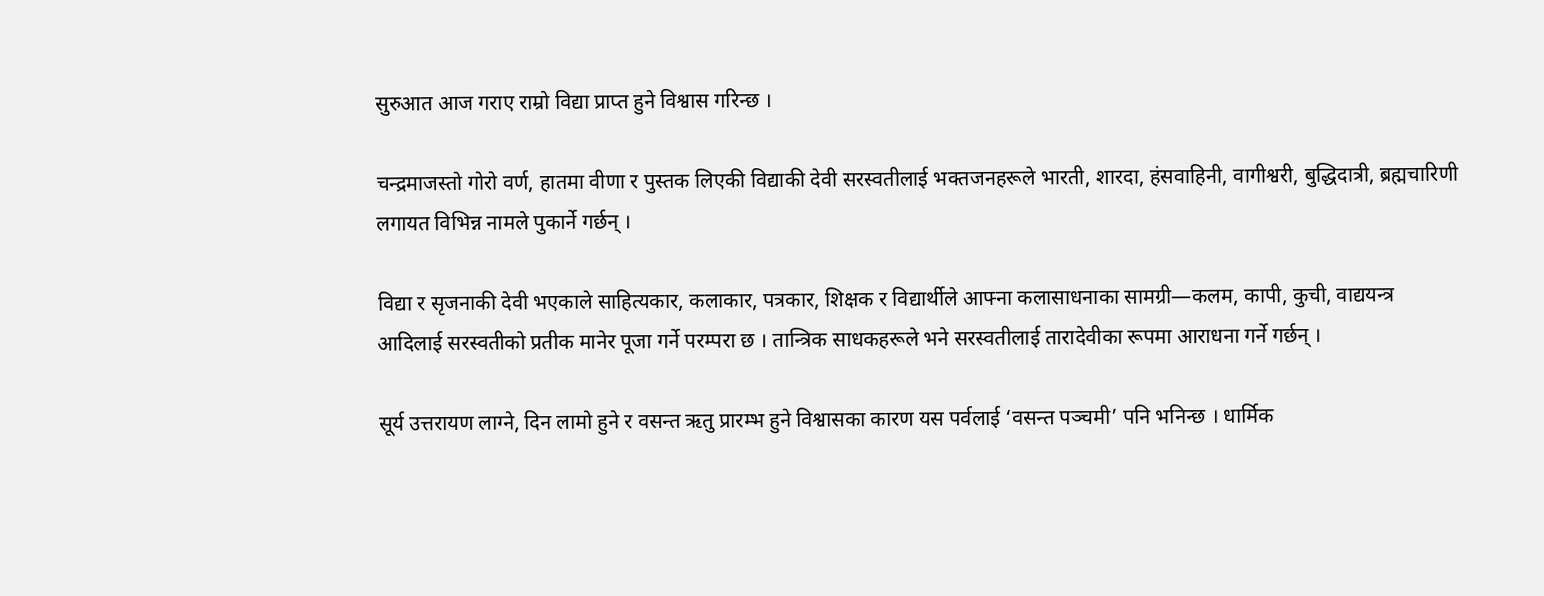सुरुआत आज गराए राम्रो विद्या प्राप्त हुने विश्वास गरिन्छ ।

चन्द्रमाजस्तो गोरो वर्ण, हातमा वीणा र पुस्तक लिएकी विद्याकी देवी सरस्वतीलाई भक्तजनहरूले भारती, शारदा, हंसवाहिनी, वागीश्वरी, बुद्धिदात्री, ब्रह्मचारिणी लगायत विभिन्न नामले पुकार्ने गर्छन् ।

विद्या र सृजनाकी देवी भएकाले साहित्यकार, कलाकार, पत्रकार, शिक्षक र विद्यार्थीले आफ्ना कलासाधनाका सामग्री—कलम, कापी, कुची, वाद्ययन्त्र आदिलाई सरस्वतीको प्रतीक मानेर पूजा गर्ने परम्परा छ । तान्त्रिक साधकहरूले भने सरस्वतीलाई तारादेवीका रूपमा आराधना गर्ने गर्छन् ।

सूर्य उत्तरायण लाग्ने, दिन लामो हुने र वसन्त ऋतु प्रारम्भ हुने विश्वासका कारण यस पर्वलाई ‘वसन्त पञ्चमी’ पनि भनिन्छ । धार्मिक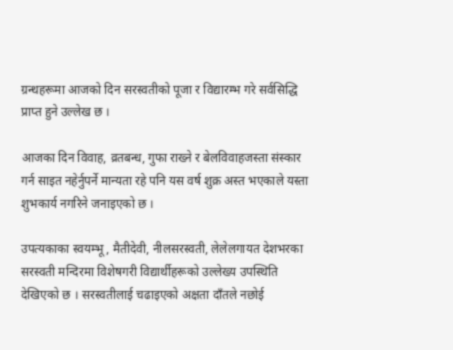ग्रन्थहरूमा आजको दिन सरस्वतीको पूजा र विद्यारम्भ गरे सर्वसिद्धि प्राप्त हुने उल्लेख छ ।

आजका दिन विवाह, व्रतबन्ध, गुफा राख्ने र बेलविवाहजस्ता संस्कार गर्न साइत नहेर्नुपर्ने मान्यता रहे पनि यस वर्ष शुक्र अस्त भएकाले यस्ता शुभकार्य नगरिने जनाइएको छ ।

उपत्यकाका स्वयम्भू, मैतीदेवी, नीलसरस्वती, लेलेलगायत देशभरका सरस्वती मन्दिरमा विशेषगरी विद्यार्थीहरूको उल्लेख्य उपस्थिति देखिएको छ । सरस्वतीलाई चढाइएको अक्षता दाँतले नछोई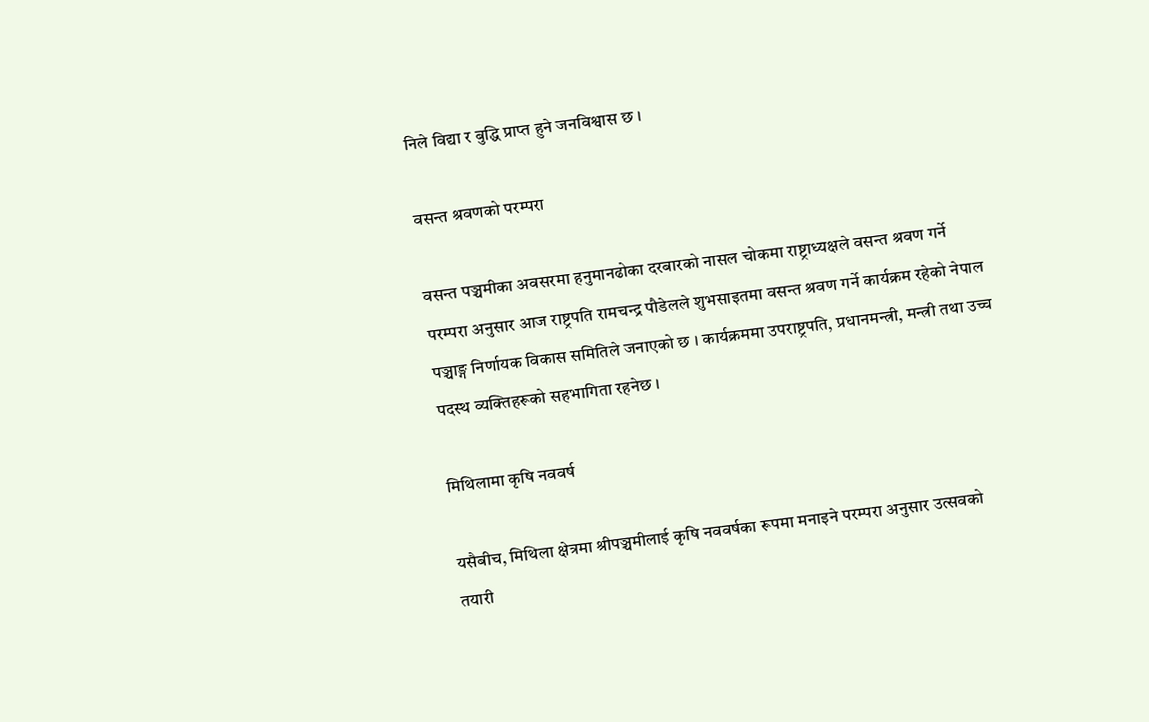निले विद्या र बुद्धि प्राप्त हुने जनविश्वास छ ।

वसन्त श्रवणको परम्परा

वसन्त पञ्चमीका अवसरमा हनुमानढोका दरबारको नासल चोकमा राष्ट्राध्यक्षले वसन्त श्रवण गर्ने परम्परा अनुसार आज राष्ट्रपति रामचन्द्र पौडेलले शुभसाइतमा वसन्त श्रवण गर्ने कार्यक्रम रहेको नेपाल पञ्चाङ्ग निर्णायक विकास समितिले जनाएको छ । कार्यक्रममा उपराष्ट्रपति, प्रधानमन्त्री, मन्त्री तथा उच्च पदस्थ व्यक्तिहरूको सहभागिता रहनेछ ।

मिथिलामा कृषि नववर्ष

यसैबीच, मिथिला क्षेत्रमा श्रीपञ्चमीलाई कृषि नववर्षका रूपमा मनाइने परम्परा अनुसार उत्सवको तयारी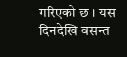गरिएको छ । यस दिनदेखि वसन्त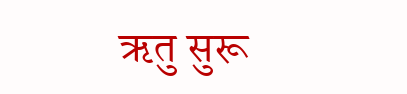ऋतु सुरू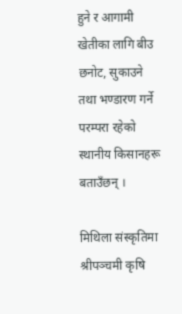हुने र आगामी खेतीका लागि बीउ छनोट, सुकाउने तथा भण्डारण गर्ने परम्परा रहेको स्थानीय किसानहरू बताउँछन् ।

मिथिला संस्कृतिमा श्रीपञ्चमी कृषि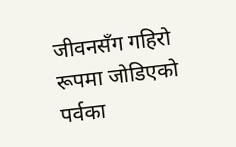जीवनसँग गहिरो रूपमा जोडिएको पर्वका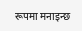रूपमा मनाइन्छ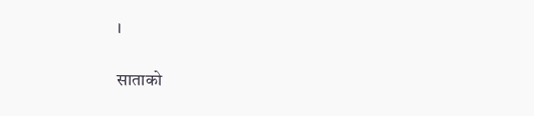।

साताको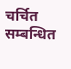चर्चित
सम्बन्धित